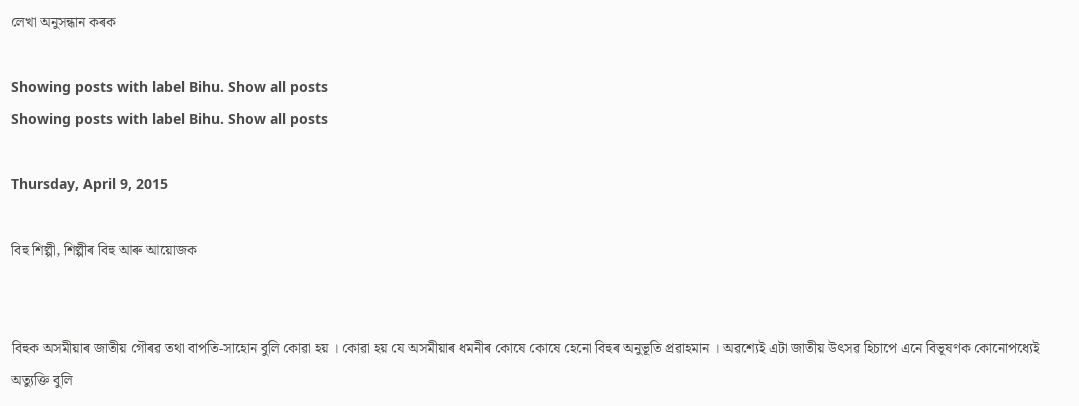লেখা অনুসন্ধান কৰক

Showing posts with label Bihu. Show all posts
Showing posts with label Bihu. Show all posts

Thursday, April 9, 2015

বিহু শিল্পী, শিল্পীৰ বিহু আৰু আয়োজক


বিহুক অসমীয়াৰ জাতীয় গৌৰ‌ৱ তথা বাপতি-সাহোন বুলি কো‌ৱা হয় । কো‌ৱা হয় যে অসমীয়াৰ ধমনীৰ কোষে কোষে হেনো বিহুৰ অনুভূতি প্ৰ‌ৱাহমান । অ‌ৱশ্যেই এটা জাতীয় উৎস‌ৱ হিচাপে এনে বিভূষণক কোনোপধ্যেই অত্যুক্তি বুলি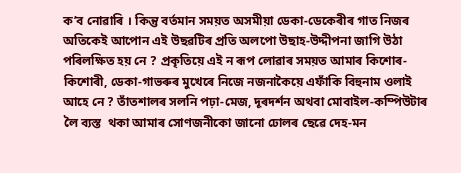ক’ব নো‌ৱাৰি । কিন্তু বৰ্তমান সময়ত অসমীয়া ডেকা-ডেকেৰীৰ গাত নিজৰ অতিকেই আপোন এই উছ‌ৱটিৰ প্ৰতি অলপো উছাহ-উদ্দীপনা জাগি উঠা পৰিলক্ষিত হয় নে ? প্ৰকৃতিয়ে এই ন ৰূপ লো‌ৱাৰ সময়ত আমাৰ কিশোৰ-কিশোৰী, ডেকা-গাভৰুৰ মুখেৰে নিজে নজনাকৈয়ে এফাঁকি বিহুনাম ওলাই আহে নে ? তাঁতশালৰ সলনি পঢ়া-মেজ, দূৰদৰ্শন অথবা মোবাইল-কম্পিউটাৰ লৈ ব্যস্ত  থকা আমাৰ সোণজনীকো জানো ঢোলৰ ছে‌ৱে দেহ-মন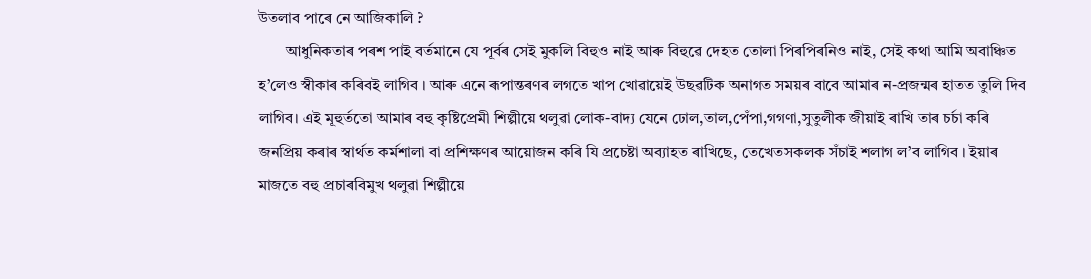উতলাব পাৰে নে আজিকালি ?
       আধুনিকতাৰ পৰশ পাই বৰ্তমানে যে পূৰ্বৰ সেই মুকলি বিহুও নাই আৰু বিহু‌ৱে দেহত তোলা পিৰপিৰনিও নাই, সেই কথা আমি অবাঞ্চিত হ’লেও স্বীকাৰ কৰিবই লাগিব । আৰু এনে ৰূপান্তৰণৰ লগতে খাপ খো‌ৱায়েই উছ‌ৱটিক অনাগত সময়ৰ বাবে আমাৰ ন-প্ৰজন্মৰ হাতত তুলি দিব লাগিব। এই মূহুৰ্ততো আমাৰ বহু কৃষ্টিপ্ৰেমী শিল্পীয়ে থলু‌ৱা লোক-বাদ্য যেনে ঢোল,তাল,পেঁপা,গগণা,সুতুলীক জীয়াই ৰাখি তাৰ চৰ্চা কৰি জনপ্ৰিয় কৰাৰ স্বাৰ্থত কৰ্মশালা বা প্ৰশিক্ষণৰ আয়োজন কৰি যি প্ৰচেষ্টা অব্যাহত ৰাখিছে, তেখেতসকলক সঁচাই শলাগ ল’ব লাগিব । ইয়াৰ মাজতে বহু প্ৰচাৰবিমুখ থলু‌ৱা শিল্পীয়ে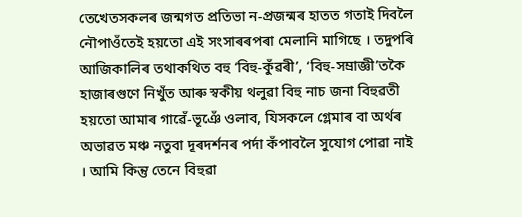তেখেতসকলৰ জন্মগত প্ৰতিভা ন-প্ৰজন্মৰ হাতত গতাই দিবলৈ নৌপাওঁতেই হয়তো এই সংসাৰৰপৰা মেলানি মাগিছে । তদুপৰি আজিকালিৰ তথাকথিত বহু ‘বিহু-কুঁৱৰী’, ‘বিহু-সম্ৰাজ্ঞী’তকৈ হাজাৰগুণে নিখুঁত আৰু স্বকীয় থলু‌ৱা বিহু নাচ জনা বিহু‌ৱতী হয়তো আমাৰ গা‌ৱেঁ-ভূঞেঁ ওলাব, যিসকলে গ্লেমাৰ বা অৰ্থৰ অভা‌ৱত মঞ্চ নতুবা দূৰদৰ্শনৰ পৰ্দা কঁপাবলৈ সুযোগ পো‌ৱা নাই । আমি কিন্তু তেনে বিহু‌ৱা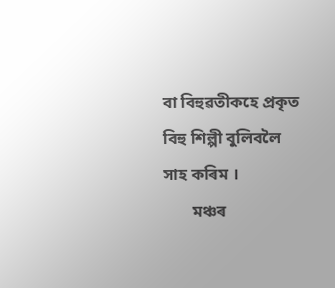বা বিহু‌ৱতীকহে প্ৰকৃত বিহু শিল্পী বুলিবলৈ সাহ কৰিম ।
       মঞ্চৰ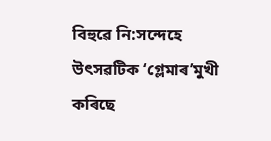বিহু‌ৱে নি:সন্দেহে উৎস‌ৱটিক ‘গ্লেমাৰ’মুখী কৰিছে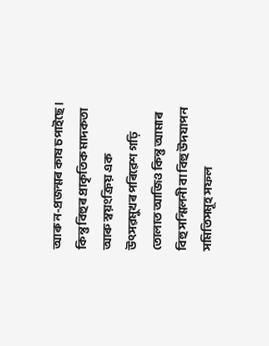আৰু ন-প্ৰজন্মৰ কাষ চপাইছে । কিন্তু বিহুৰ প্ৰাকৃতিক মাদকতা আৰু স্বয়ংক্ৰিয় এক উৎস‌ৱমুখৰ পৰি‌ৱেশ গঢ়ি তোলাত আজিও কিন্তু আমাৰ বিহু সন্মিলনী বা বিহু উদযাপন সমিতিসমূহ সফল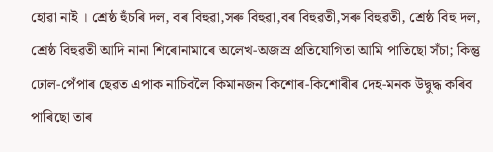হো‌ৱা নাই । শ্ৰেষ্ঠ হুঁচৰি দল, বৰ বিহু‌ৱা,সৰু বিহু‌ৱা,বৰ বিহু‌ৱতী,সৰু বিহু‌ৱতী, শ্ৰেষ্ঠ বিহু দল, শ্ৰেষ্ঠ বিহু‌ৱতী আদি নানা শিৰোনামাৰে অলেখ-অজস্ৰ প্ৰতিযোগিতা আমি পাতিছো সঁচা; কিন্তু ঢোল-পেঁপাৰ ছে‌ৱত এপাক নাচিবলৈ কিমানজন কিশোৰ-কিশোৰীৰ দেহ-মনক উদ্বুদ্ধ কৰিব পাৰিছো তাৰ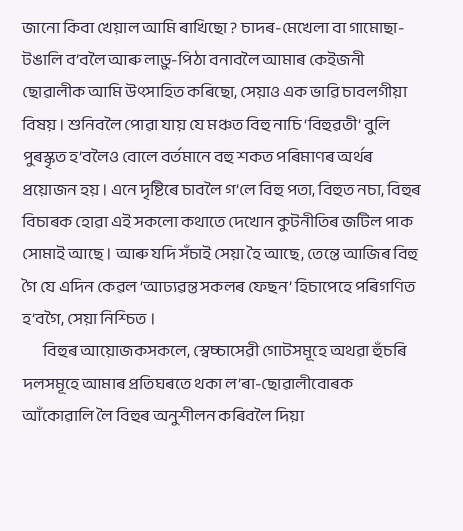জানো কিবা খেয়াল আমি ৰাখিছো ? চাদৰ-মেখেলা বা গামোছা-টঙালি ব’বলৈ আৰু লাড়ু-পিঠা বনাবলৈ আমাৰ কেইজনী ছো‌ৱালীক আমি উৎসাহিত কৰিছো, সেয়াও এক ভা‌ৱি চাবলগীয়া বিষয় । শুনিবলৈ পো‌ৱা যায় যে মঞ্চত বিহু নাচি ‘বিহু‌ৱতী’ বুলি পুৰস্কৃত হ’বলৈও বোলে বৰ্তমানে বহু শকত পৰিমাণৰ অৰ্থৰ প্ৰয়োজন হয় । এনে দৃষ্টিৰে চাবলৈ গ’লে বিহু পতা, বিহুত নচা, বিহুৰ বিচাৰক হো‌ৱা এই সকলো কথাতে দেখোন কুটনীতিৰ জটিল পাক সোমাই আছে । আৰু যদি সঁচাই সেয়া হৈ আছে, তেন্তে আজিৰ বিহু গৈ যে এদিন কে‌ৱল ‘আঢ্য‌ৱন্ত সকলৰ ফেছন’ হিচাপেহে পৰিগণিত হ’বগৈ, সেয়া নিশ্চিত ।
       বিহুৰ আয়োজকসকলে, স্বেচ্চাসে‌ৱী গোটসমূহে অথ‌ৱা হুঁচৰি দলসমূহে আমাৰ প্ৰতিঘৰতে থকা ল’ৰা-ছো‌ৱালীবোৰক আঁকো‌ৱালি লৈ বিহুৰ অনুশীলন কৰিবলৈ দিয়া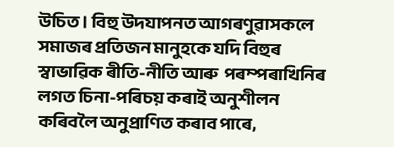উচিত । বিহু উদযাপনত আগৰণু‌ৱাসকলে সমাজৰ প্ৰতিজন মানুহকে যদি বিহুৰ স্বাভা‌ৱিক ৰীতি-নীতি আৰু  পৰম্পৰাখিনিৰ লগত চিনা-পৰিচয় কৰাই অনুশীলন কৰিবলৈ অনুপ্ৰাণিত কৰাব পাৰে,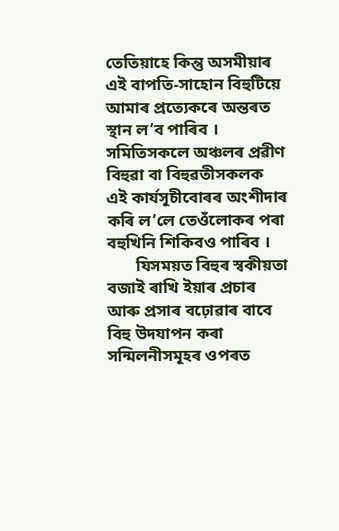তেতিয়াহে কিন্তু অসমীয়াৰ এই বাপতি-সাহোন বিহুটিয়ে আমাৰ প্ৰত্যেকৰে অন্তৰত স্থান ল’ব পাৰিব । সমিতিসকলে অঞ্চলৰ প্ৰ‌ৱীণ বিহু‌ৱা বা বিহু‌ৱতীসকলক এই কাৰ্যসূচীবোৰৰ অংশীদাৰ কৰি ল’লে তেওঁলোকৰ পৰা বহুখিনি শিকিবও পাৰিব ।
       যিসময়ত বিহুৰ স্বকীয়তা বজাই ৰাখি ইয়াৰ প্ৰচাৰ আৰু প্ৰসাৰ বঢ়ো‌ৱাৰ বাবে বিহু উদযাপন কৰা সন্মিলনীসমূহৰ ওপৰত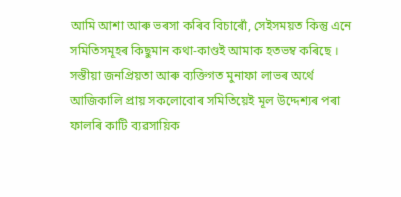আমি আশা আৰু ভৰসা কৰিব বিচাৰোঁ, সেইসময়ত কিন্তু এনে সমিতিসমূহৰ কিছুমান কথা-কাণ্ডই আমাক হতভম্ব কৰিছে । সস্তীয়া জনপ্ৰিয়তা আৰু ব্যক্তিগত মুনাফা লাভৰ অৰ্থে আজিকালি প্ৰায় সকলোবোৰ সমিতিয়েই মূল উদ্দেশ্যৰ পৰা ফালৰি কাটি ব্য‌ৱসায়িক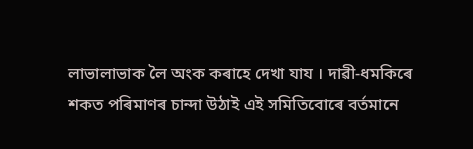লাভালাভাক লৈ অংক কৰাহে দেখা যায । দা‌ৱী-ধমকিৰে শকত পৰিমাণৰ চান্দা উঠাই এই সমিতিবোৰে বৰ্তমানে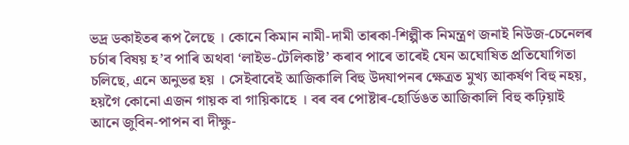ভদ্ৰ ডকাইতৰ ৰূপ লৈছে । কোনে কিমান নামী-দামী তাৰকা-শিল্পীক নিমন্ত্ৰণ জনাই নিউজ-চেনেলৰ চৰ্চাৰ বিষয় হ’ব পাৰি অথবা ‘লাইভ-টেলিকাষ্ট’ কৰাব পাৰে তাৰেই যেন অঘোষিত প্ৰতিযোগিতা চলিছে, এনে অনুভ‌ৱ হয় । সেইবাবেই আজিকালি বিহু উদযাপনৰ ক্ষেত্ৰত মুখ্য আকৰ্ষণ বিহু নহয়, হয়গৈ কোনো এজন গায়ক বা গায়িকাহে । বৰ বৰ পোষ্টাৰ-হোৰ্ডিঙত আজিকালি বিহু কঢ়িয়াই আনে জুবিন-পাপন বা দীক্ষু-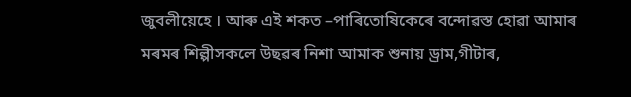জুবলীয়েহে । আৰু এই শকত –পাৰিতোষিকেৰে বন্দো‌ৱস্ত হো‌ৱা আমাৰ মৰমৰ শিল্পীসকলে উছ‌ৱৰ নিশা আমাক শুনায় ড্ৰাম,গীটাৰ,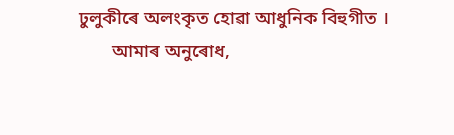ঢুলুকীৰে অলংকৃত হো‌ৱা আধুনিক বিহুগীত ।
       আমাৰ অনুৰোধ,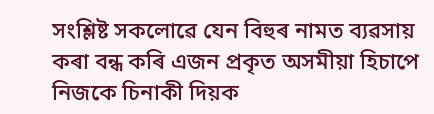সংশ্লিষ্ট সকলো‌ৱে যেন বিহুৰ নামত ব্য‌ৱসায় কৰা বন্ধ কৰি এজন প্ৰকৃত অসমীয়া হিচাপে নিজকে চিনাকী দিয়ক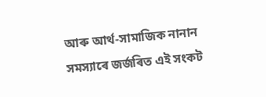আৰু আৰ্থ-সামাজিক নানান সমস্যাৰে জৰ্জৰিত এই সংকট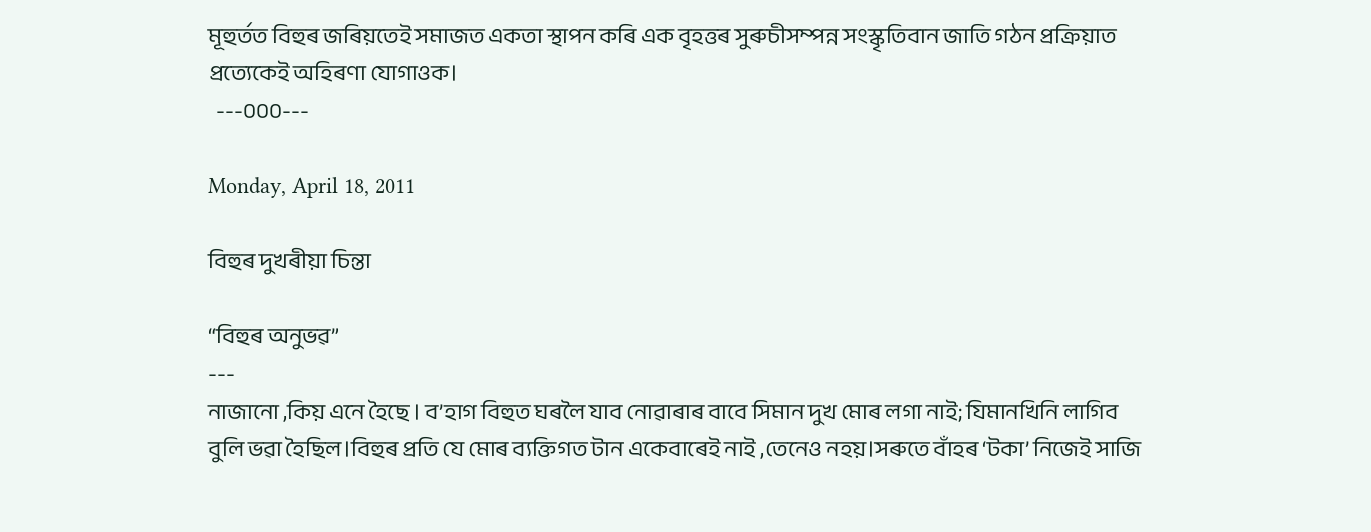মূহুৰ্তত বিহুৰ জৰিয়তেই সমাজত একতা স্থাপন কৰি এক বৃহত্তৰ সুৰুচীসম্পন্ন সংস্কৃতি‌বান জাতি গঠন প্ৰক্ৰিয়াত প্ৰত্যেকেই অহিৰণা যোগাওক।
  ---০০০---

Monday, April 18, 2011

বিহুৰ দুখৰীয়া চিন্তা

“বিহুৰ অনুভ‌ৱ”
---
নাজানো ,কিয় এনে হৈছে । ব’হাগ বিহুত ঘৰলৈ যাব নো‌ৱাৰাৰ বাবে সিমান দুখ মোৰ লগা নাই; যিমানখিনি লাগিব বুলি ভ‌ৱা হৈছিল।বিহুৰ প্ৰতি যে মোৰ ব্যক্তিগত টান একেবাৰেই নাই ,তেনেও নহয়।সৰুতে বাঁহৰ ‘টকা’ নিজেই সাজি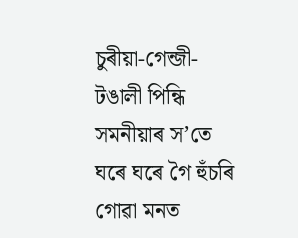চুৰীয়া-গেন্জী-টঙালী পিন্ধি সমনীয়াৰ স’তে ঘৰে ঘৰে গৈ হুঁচৰি গো‌ৱা মনত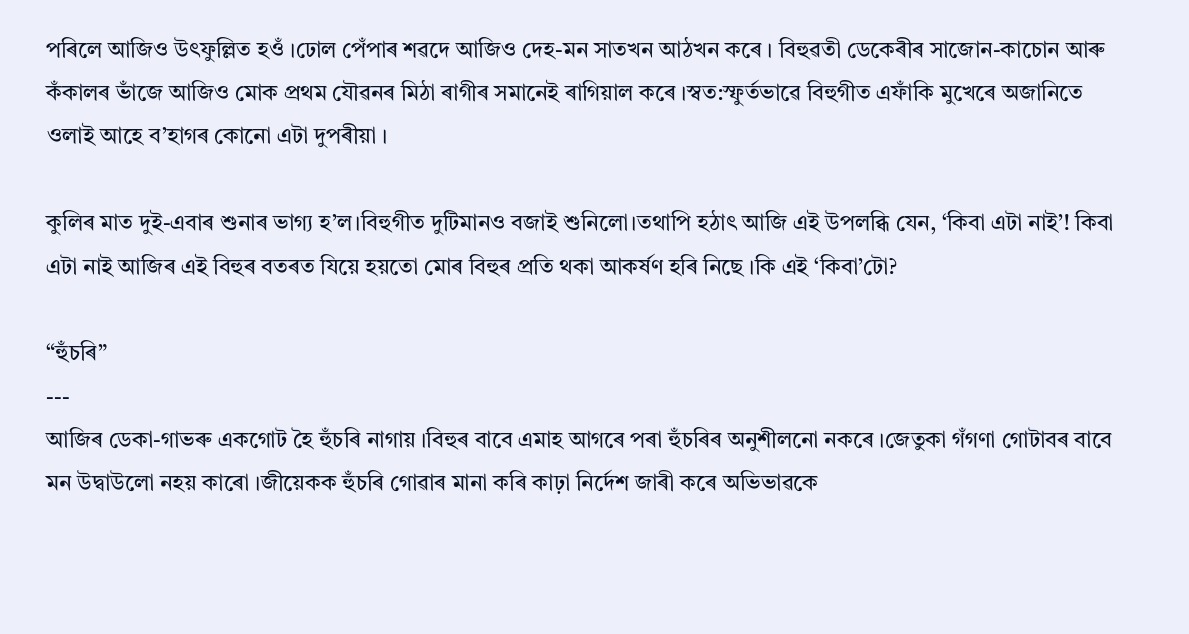পৰিলে আজিও উৎফুল্লিত হওঁ ।ঢোল পেঁপাৰ শ‌ৱদে আজিও দেহ-মন সাতখন আঠখন কৰে । বিহু‌ৱতী ডেকেৰীৰ সাজোন-কাচোন আৰু কঁকালৰ ভাঁজে আজিও মোক প্ৰথম যৌ‌ৱনৰ মিঠা ৰাগীৰ সমানেই ৰাগিয়াল কৰে ।স্বত:স্ফুৰ্তভা‌ৱে বিহুগীত এফাঁকি মুখেৰে অজানিতে ওলাই আহে ব’হাগৰ কোনো এটা দুপৰীয়া ।

কুলিৰ মাত দুই-এবাৰ শুনাৰ ভাগ্য হ’ল।বিহুগীত দুটিমানও বজাই শুনিলো।তথাপি হঠাৎ আজি এই উপলব্ধি যেন, ‘কিবা এটা নাই’! কিবা এটা নাই আজিৰ এই বিহুৰ বতৰত যিয়ে হয়তো মোৰ বিহুৰ প্ৰতি থকা আকৰ্ষণ হৰি নিছে ।কি এই ‘কিবা’টো?

“হুঁচৰি”
---
আজিৰ ডেকা-গাভৰু একগোট হৈ হুঁচৰি নাগায় ।বিহুৰ বাবে এমাহ আগৰে পৰা হুঁচৰিৰ অনুশীলনো নকৰে ।জেতুকা গঁগণা গোটাবৰ বাবে মন উদ্বাউলো নহয় কাৰো ।জীয়েকক হুঁচৰি গো‌ৱাৰ মানা কৰি কাঢ়া নিৰ্দেশ জাৰী কৰে অভিভা‌ৱকে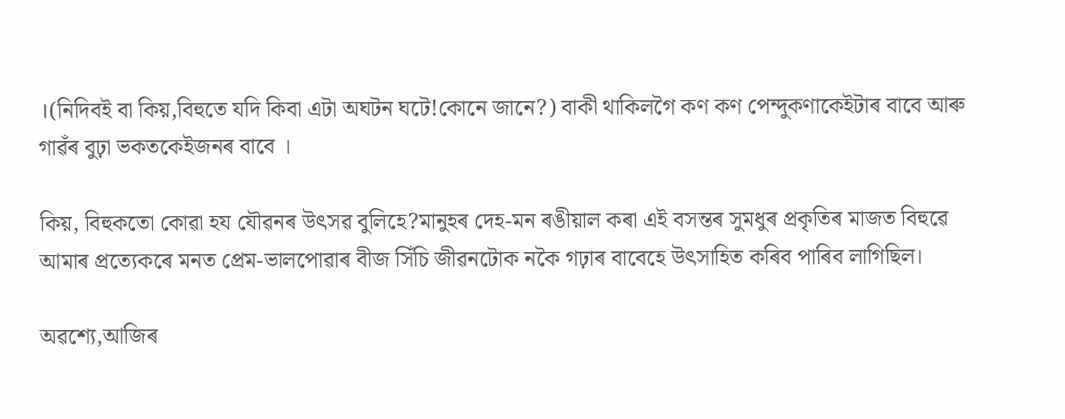।(নিদিবই বা কিয়,বিহুতে যদি কিবা এটা অঘটন ঘটে!কোনে জানে?) বাকী থাকিলগৈ কণ কণ পেন্দুকণাকেইটাৰ বাবে আৰু গা‌ৱঁৰ বুঢ়া ভকতকেইজনৰ বাবে ।

কিয়, বিহুকতো কো‌ৱা হয যৌ‌ৱনৰ উৎস‌ৱ বুলিহে?মানুহৰ দেহ-মন ৰঙীয়াল কৰা এই বসন্তৰ সুমধুৰ প্ৰকৃতিৰ মাজত বিহু‌ৱে আমাৰ প্ৰত্যেকৰে মনত প্ৰেম-ভালপো‌ৱাৰ বীজ সিঁচি জী‌ৱনটোক নকৈ গঢ়াৰ বাবেহে উৎসাহিত কৰিব পাৰিব লাগিছিল।

অৱশ্যে,আজিৰ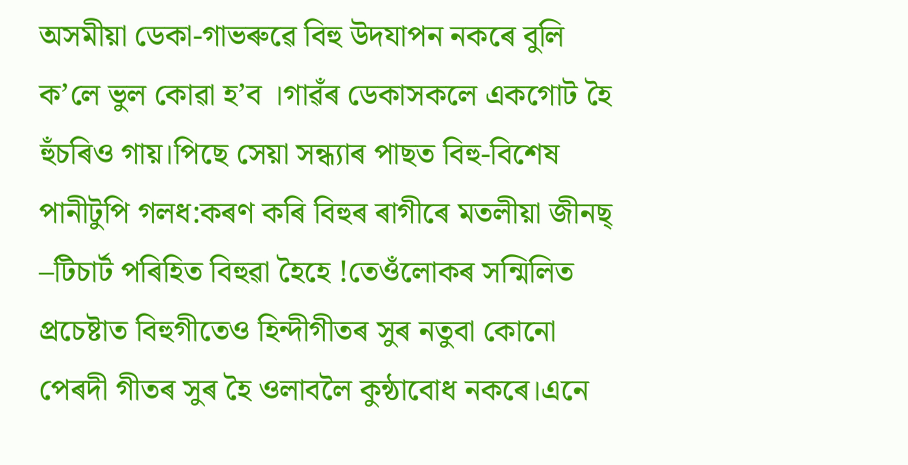অসমীয়া ডেকা-গাভৰু‌ৱে বিহু উদযাপন নকৰে বুলি ক’লে ভুল কো‌ৱা হ’ব ।গা‌ৱঁৰ ডেকাসকলে একগোট হৈ হুঁচৰিও গায়।পিছে সেয়া সন্ধ্যাৰ পাছত বিহু-বিশেষ পানীটুপি গলধ:কৰণ কৰি বিহুৰ ৰাগীৰে মতলীয়া জীনছ্ –টিচাৰ্ট পৰিহিত বিহু‌ৱা হৈহে !তেওঁলোকৰ সন্মিলিত প্ৰচেষ্টাত বিহুগীতেও হিন্দীগীতৰ সুৰ নতুবা কোনো পেৰদী গীতৰ সুৰ হৈ ওলাবলৈ কুন্ঠাবোধ নকৰে।এনে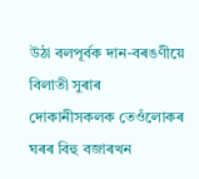উঠা বলপূৰ্বক দান-বৰঙণীয়ে বিলাতী সুৰাৰ দোকানীসকলক তেওঁলোকৰ ঘৰৰ বিহু বজাৰখন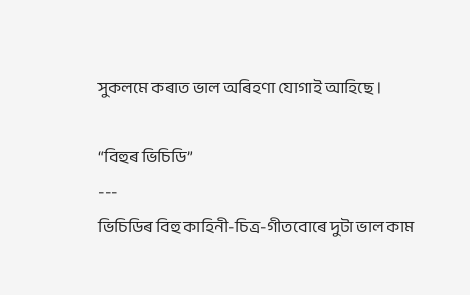সুকলমে কৰাত ভাল অৰিহণা যোগাই আহিছে ।

“বিহুৰ ভিচিডি”
---
ভিচিডিৰ বিহু কাহিনী-চিত্ৰ-গীতবোৰে দুটা ভাল কাম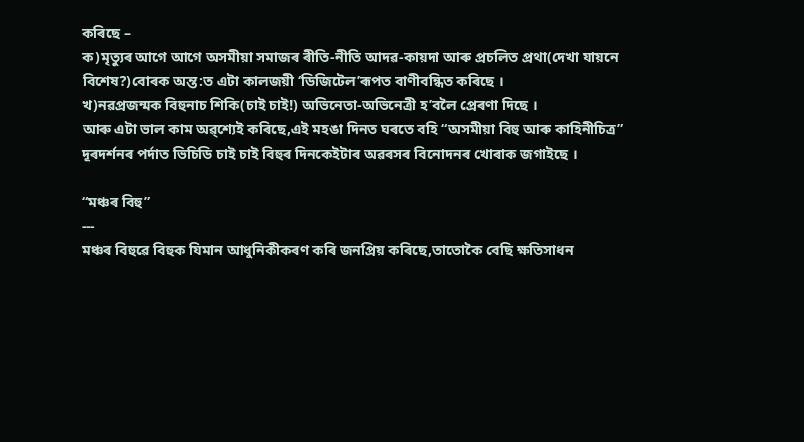কৰিছে –
ক)মৃত্যুৰ আগে আগে অসমীয়া সমাজৰ ৰীতি-নীতি আদ‌ৱ-কায়দা আৰু প্ৰচলিত প্ৰথা(দেখা যায়নে বিশেষ?)বোৰক অন্ত:ত এটা কালজয়ী ‘ডিজিটেল’ৰূপত বাণীবন্ধিত কৰিছে ।
খ)ন‌ৱপ্ৰজন্মক বিহুনাচ শিকি(চাই চাই!) অভিনেতা-অভিনেত্ৰী হ’বলৈ প্ৰেৰণা দিছে ‌।
আৰু এটা ভাল কাম অৱ্শ্যেই কৰিছে,এই মহঙা দিনত ঘৰতে বহি “অসমীয়া বিহু আৰু কাহিনীচিত্ৰ” দূৰদৰ্শনৰ পৰ্দাত ভিচিডি চাই চাই বিহুৰ দিনকেইটাৰ অৱৰসৰ বিনোদনৰ খোৰাক জগাইছে ।

“মঞ্চৰ বিহু”
---
মঞ্চৰ বিহু‌ৱে বিহুক যিমান আধুনিকীকৰণ কৰি জনপ্ৰিয় কৰিছে,তাতোকৈ বেছি ক্ষতিসাধন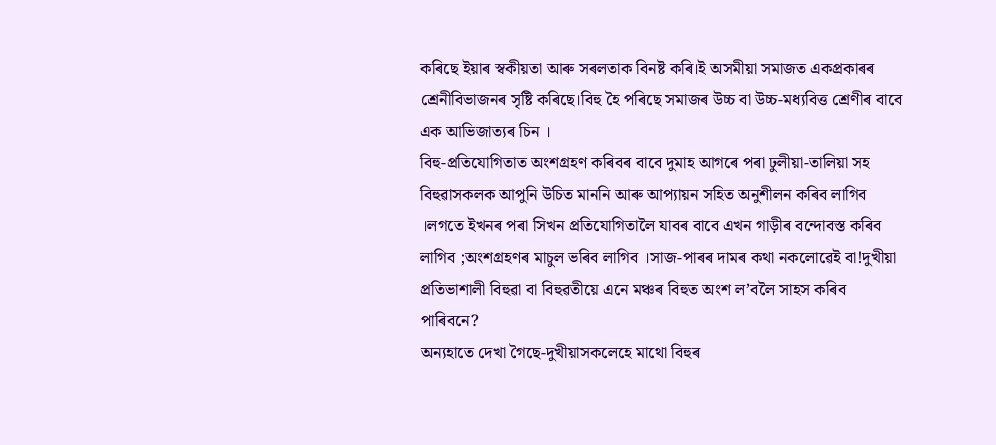কৰিছে ইয়াৰ স্বকীয়তা আৰু সৰলতাক বিনষ্ট কৰি।ই অসমীয়া সমাজত একপ্ৰকাৰৰ শ্ৰেনীবিভাজনৰ সৃষ্টি কৰিছে।বিহু হৈ পৰিছে সমাজৰ উচ্চ বা উচ্চ-মধ্যবিত্ত শ্ৰেণীৰ বাবে এক আভিজাত্যৰ চিন ।
বিহু-প্ৰতিযোগিতাত অংশগ্ৰহণ কৰিবৰ বাবে দুমাহ আগৰে পৰা ঢুলীয়া-তালিয়া সহ বিহু‌ৱাসকলক আপুনি উচিত মাননি আৰু আপ্যায়ন সহিত অনুশীলন কৰিব লাগিব ।লগতে ইখনৰ পৰা সিখন প্ৰতিযোগিতালৈ যাবৰ বাবে এখন গাড়ীৰ বন্দোবস্ত কৰিব লাগিব ;অংশগ্ৰহণৰ মাচুল ভৰিব লাগিব ।সাজ-পাৰৰ দামৰ কথা নকলো‌ৱেই বা!দুখীয়া প্ৰতিভাশালী বিহু‌ৱা বা বিহু‌ৱতীয়ে এনে মঞ্চৰ বিহুত অংশ ল’বলৈ সাহস কৰিব পাৰিবনে?
অন্যহাতে দেখা গৈছে-দুখীয়াসকলেহে মাথো বিহুৰ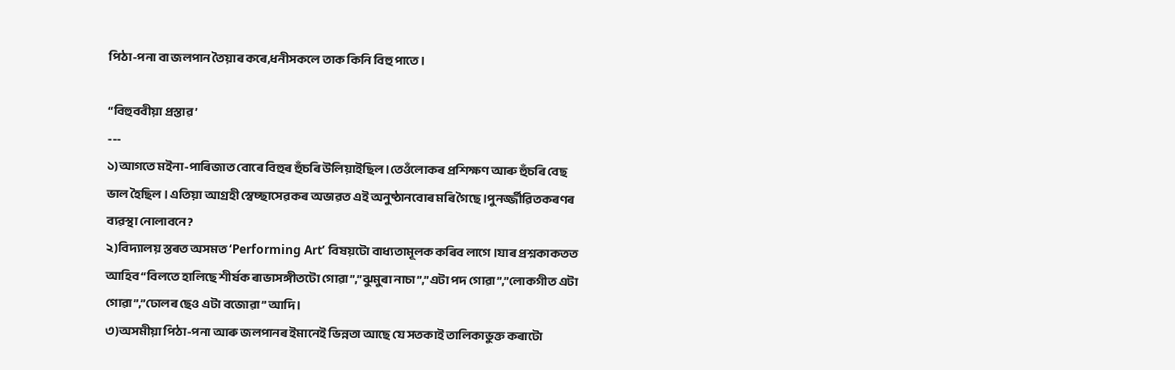পিঠা-পনা বা জলপান তৈয়াৰ কৰে,ধনীসকলে তাক কিনি বিহু পাতে ।

“বিহুববীয়া প্ৰস্তা‌ৱ’
---
১)আগতে মইনা-পাৰিজাত বোৰে বিহুৰ হুঁচৰি উলিয়াইছিল ।তেওঁলোকৰ প্ৰশিক্ষণ আৰু হুঁচৰি বেছ ভাল হৈছিল । এতিয়া আগ্ৰহী স্বেচ্ছাসে‌ৱকৰ অভা‌ৱত এই অনুষ্ঠানবোৰ মৰি গৈছে ।পুনৰ্জ্জী‌ৱিতকৰণৰ ব্য‌ৱস্থা নোলাবনে?
২)বিদ্যালয় স্তৰত অসমত ‘Performing Art’ বিষয়টো বাধ্যতামূলক কৰিব লাগে ।যাৰ প্ৰশ্নকাকতত আহিব “বিলতে হালিছে শীৰ্ষক ৰাভাসঙ্গীতটো গো‌ৱা”,”ঝুমুৰা নাচা”,”এটা পদ গো‌ৱা”,”লোকগীত এটা গো‌ৱা”,”ঢোলৰ ছেও এটা বজো‌ৱা” আদি ।
৩)অসমীয়া পিঠা-পনা আৰু জলপানৰ ইমানেই ভিন্নতা আছে যে সতকাই তালিকাভুক্ত কৰাটো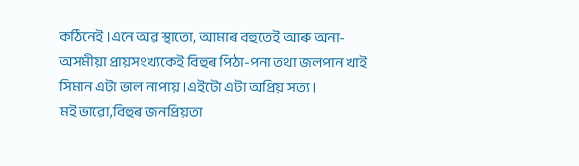কঠিনেই ।এনে অৱ স্থাতো, আমাৰ বহুতেই আৰু অনা-অসমীয়া প্ৰায়সংখ্যকেই বিহুৰ পিঠা-পনা তথা জলপান খাই সিমান এটা ভাল নাপায় ।এইটো এটা অপ্ৰিয় সত্য ।
মই ভা‌ৱো,বিহুৰ জনপ্ৰিয়তা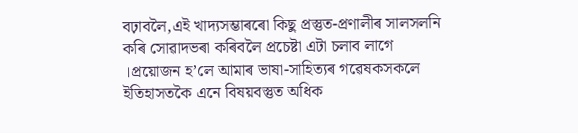বঢ়াবলৈ,এই খাদ্যসম্ভাৰৰো কিছু প্ৰস্তুত-প্ৰণালীৰ সালসলনি কৰি সো‌ৱাদভৰা কৰিবলৈ প্ৰচেষ্টা এটা চলাব লাগে ।প্ৰয়োজন হ’লে আমাৰ ভাষা-সাহিত্যৰ গ‌ৱেষকসকলে ইতিহাসতকৈ এনে বিষয়বস্তুত অধিক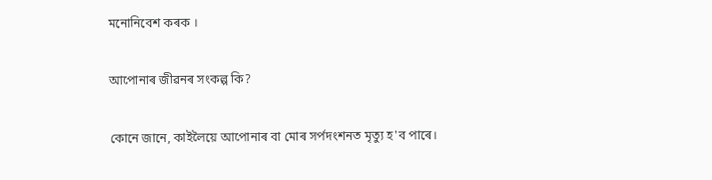মনোনিবেশ কৰক ।

আপোনাৰ জী‌ৱনৰ সংকল্প কি?

কোনে জানে, কাইলৈয়ে আপোনাৰ বা মোৰ সৰ্পদংশনত মৃত্যু হ'ব পাৰে।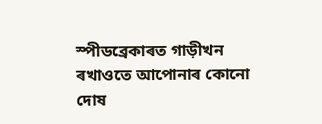স্পীডব্ৰেকাৰত গাড়ীখন ৰখাওতে আপোনাৰ কোনো দোষ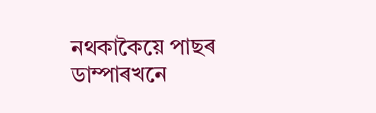নথকাকৈয়ে পাছৰ ডাম্পাৰখনে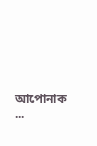আপোনাক ...